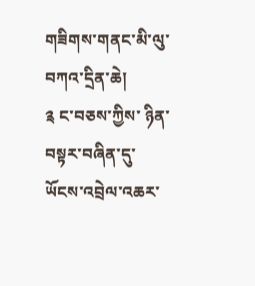གཟིགས་གནང་མི་ལུ་བཀའ་དྲིན་ཆེ།
༉ ང་བཅས་ཀྱིས་ ཉིན་བསྟར་བཞིན་དུ་
ཡོངས་འབྲེལ་འཆར་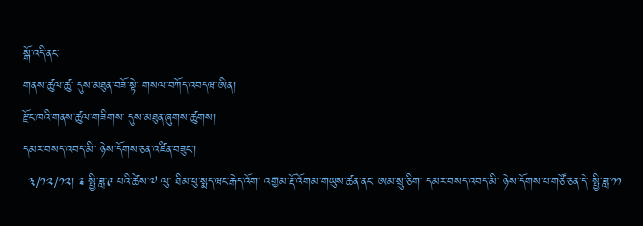སྒོ་འདི་ནང་
གནས་ཚུལ་ཚུ་ དུས་མཐུན་བཟོ་སྟེ་ གསལ་བཀོད་འབདཝ་ཨིན།
རྫོང་ཁའི་གནས་ཚུལ་གཟིགས་ དུས་མཐུན་ཞུགས་ཚུགས།
དམར་བསད་འབད་མི་ ཉེས་དོགས་ཅན་འཛིན་བཟུང་།
 ༣/༡༢/༡༢། ༉ སྤྱི་ཟླ་༩ པའི་ཚེས་༧ ལུ་ ཐིམ་ཕུ་སྨད་ཝང་རྒེད་འོག་ འགྱམ་རྡོ་འོགམ་གཡུས་ཚན་ནང་ ཨམ་སྲུ་ཅིག་ དམར་བསད་འབད་མི་ ཉེས་དོགས་པ་གཙོ་ཅན་དེ་ སྤྱི་ཟླ་༡༡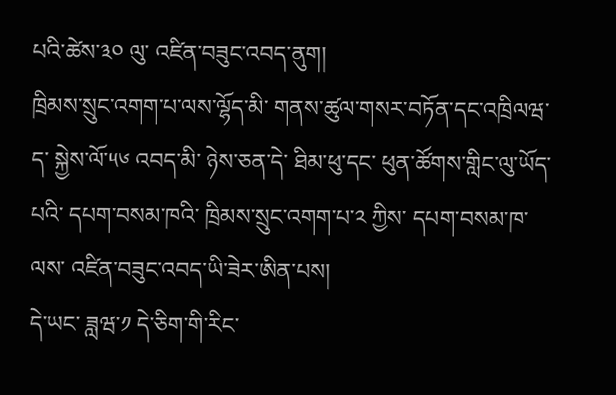པའི་ཚེས་༣༠ ལུ་ འཛིན་བཟུང་འབད་ནུག།
ཁྲིམས་སྲུང་འགག་པ་ལས་ལྷོད་མི་ གནས་ཚུལ་གསར་བཏོན་དང་འཁྲིལཝ་ད་ སྐྱེས་ལོ་༥༦ འབད་མི་ ཉེས་ཅན་དེ་ ཐིམ་ཕུ་དང་ ཕུན་ཚོགས་གླིང་ལུ་ཡོད་པའི་ དཔག་བསམ་ཁའི་ ཁྲིམས་སྲུང་འགག་པ་༢ ཀྱིས་ དཔག་བསམ་ཁ་ལས་ འཛིན་བཟུང་འབད་ཡི་ཟེར་ཨིན་པས།
དེ་ཡང་ ཟླཝ་༡ དེ་ཅིག་གི་རིང་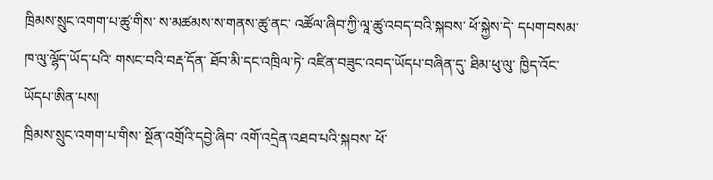ཁྲིམས་སྲུང་འགག་པ་ཚུ་གིས་ ས་མཚམས་ས་གནས་ཚུ་ནང་ འཚོལ་ཞིབ་ཀྱི་ལཱ་ཚུ་འབད་བའི་སྐབས་ ཕོ་སྐྱེས་དེ་ དཔག་བསམ་ཁ་ལུ་ལྷོད་ཡོད་པའི་ གསང་བའི་བརྡ་དོན་ ཐོབ་མི་དང་འཁྲིལ་ཏེ་ འཛིན་བཟུང་འབད་ཡོདཔ་བཞིན་དུ་ ཐིམ་ཕུ་ལུ་ ཁྱིད་འོང་ཡོདཔ་ཨིན་པས།
ཁྲིམས་སྲུང་འགག་པ་གིས་ སྔོན་འགྲོའི་དབྱེ་ཞིབ་ འགོ་འདྲེན་འཐབ་པའི་སྐབས་ ཕོ་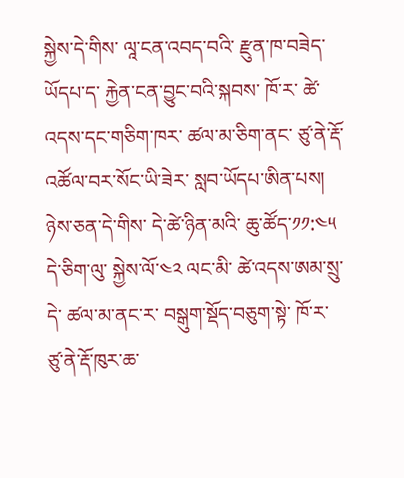སྐྱེས་དེ་གིས་ ལཱ་ངན་འབད་བའི་ རྫུན་ཁ་བཟེད་ཡོདཔ་ད་ རྐྱེན་ངན་བྱུང་བའི་སྐབས་ ཁོ་ར་ ཚེ་འདས་དང་གཅིག་ཁར་ ཚལ་མ་ཅིག་ནང་ ཙུ་ནེ་རྡོ་འཚོལ་བར་སོང་ཡི་ཟེར་ སླབ་ཡོདཔ་ཨིན་པས།
ཉེས་ཅན་དེ་གིས་ དེ་ཚེ་ཉིན་མའི་ ཆུ་ཚོད་༡༡:༤༥ དེ་ཅིག་ལུ་ སྐྱེས་ལོ་༤༢ ལང་མི་ ཚེ་འདས་ཨམ་སྲུ་དེ་ ཚལ་མ་ནང་ར་ བསྒུག་སྡོད་བཅུག་སྟེ་ ཁོ་ར་ ཙུ་ནེ་རྡོ་ཁུར་ཆ་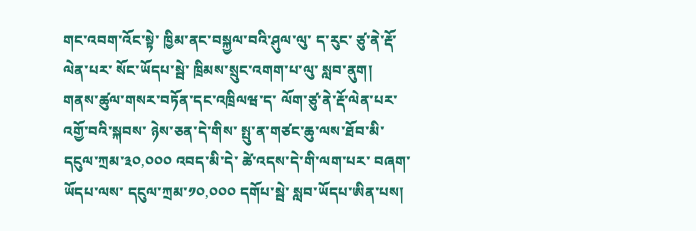གང་འབག་འོང་སྟེ་ ཁྱིམ་ནང་བསྐྱལ་བའི་ཤུལ་ལུ་ ད་རུང་ ཙུ་ནེ་རྡོ་ལེན་པར་ སོང་ཡོདཔ་སྦེ་ ཁྲིམས་སྲུང་འགག་པ་ལུ་ སླབ་ནུག།
གནས་ཚུལ་གསར་བཏོན་དང་འཁྲིལཝ་ད་ ལོག་ཙུ་ནེ་རྡོ་ལེན་པར་ འགྱོ་བའི་སྐབས་ ཉེས་ཅན་དེ་གིས་ སྤུ་ན་གཙང་ཆུ་ལས་ཐོབ་མི་ དངུལ་ཀྲམ་༣༠,༠༠༠ འབད་མི་དེ་ ཚེ་འདས་དེ་གི་ལག་པར་ བཞག་ཡོདཔ་ལས་ དངུལ་ཀྲམ་༡༠,༠༠༠ དགོཔ་སྦེ་ སླབ་ཡོདཔ་ཨིན་པས།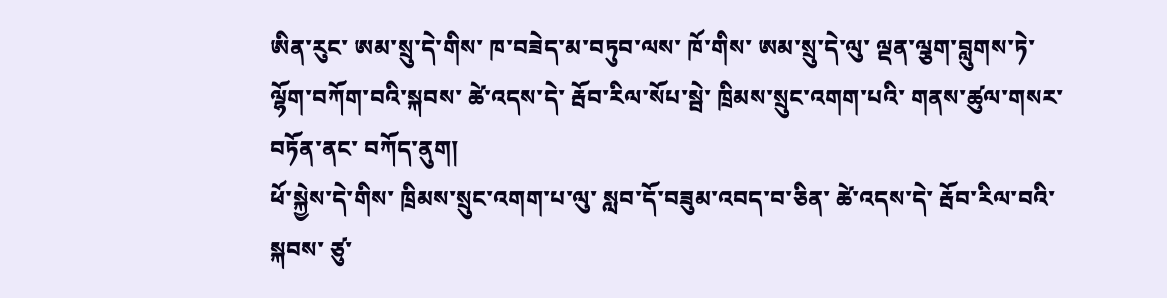ཨིན་རུང་ ཨམ་སྲུ་དེ་གིས་ ཁ་བཟེད་མ་བཏུབ་ལས་ ཁོ་གིས་ ཨམ་སྲུ་དེ་ལུ་ ལྡན་ལྕག་བླུགས་ཏེ་ ལྷོག་བཀོག་བའི་སྐབས་ ཚེ་འདས་དེ་ རྦོབ་རིལ་སོཔ་སྦེ་ ཁྲིམས་སྲུང་འགག་པའི་ གནས་ཚུལ་གསར་བཏོན་ནང་ བཀོད་ནུག།
ཕོ་སྐྱེས་དེ་གིས་ ཁྲིམས་སྲུང་འགག་པ་ལུ་ སླབ་དོ་བཟུམ་འབད་བ་ཅིན་ ཚེ་འདས་དེ་ རྦོབ་རིལ་བའི་སྐབས་ ཙུ་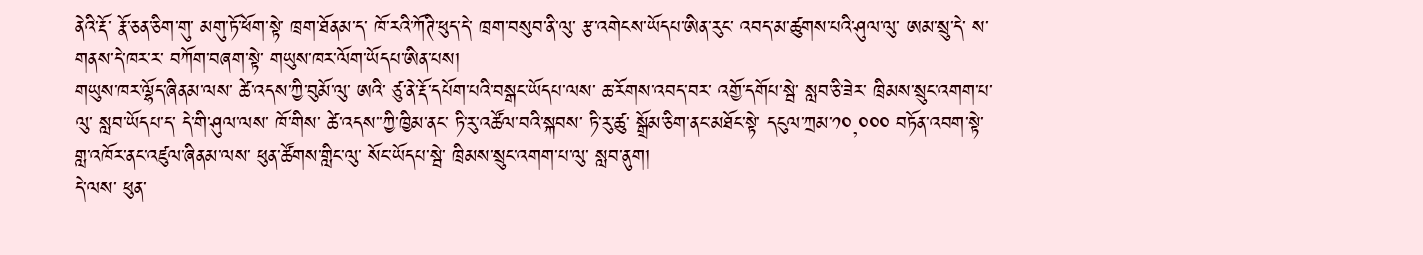ནེའི་རྡོ་ རྣོ་ཅན་ཅིག་གུ་ མགུ་ཏོ་ཕོག་སྟེ་ ཁྲག་ཐོནམ་ད་ ཁོ་རའི་ཀོཊི་ཕུད་དེ་ ཁྲག་བསུབ་ནི་ལུ་ རྩ་འགེངས་ཡོདཔ་ཨིན་རུང་ འབད་མ་ཚུགས་པའི་ཤུལ་ལུ་ ཨམ་སྲུ་དེ་ ས་གནས་དེ་ཁར་ར་ བཀོག་བཞག་སྟེ་ གཡུས་ཁར་ལོག་ཡོདཔ་ཨིན་པས།
གཡུས་ཁར་ལྷོད་ཞིནམ་ལས་ ཚེ་འདས་ཀྱི་བུམོ་ལུ་ ཨའི་ ཙུ་ནེ་རྡོ་དཔོག་པའི་བསྒང་ཡོདཔ་ལས་ ཆ་རོགས་འབད་བར་ འགྱོ་དགོཔ་སྦེ་ སླབ་ཅི་ཟེར་ ཁྲིམས་སྲུང་འགག་པ་ལུ་ སླབ་ཡོདཔ་ད་ དེ་གི་ཤུལ་ལས་ ཁོ་གིས་ ཚེ་འདས་་ཀྱི་ཁྱིམ་ནང་ ཏི་རུ་འཚོལ་བའི་སྐབས་ ཏི་རུ་ཚུ་ སྒྲོམ་ཅིག་ནང་མཐོང་སྟེ་ དངུལ་ཀྲམ་༡༠,༠༠༠ བཏོན་འབག་སྟེ་ གླ་འཁོར་ནང་འཛུལ་ཞིནམ་ལས་ ཕུན་ཚོགས་གླིང་ལུ་ སོང་ཡོདཔ་སྦེ་ ཁྲིམས་སྲུང་འགག་པ་ལུ་ སླབ་ནུག།
དེ་ལས་ ཕུན་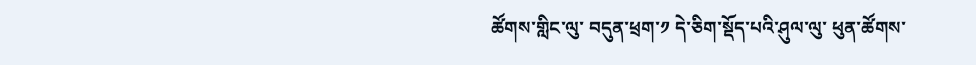ཚོགས་གླིང་ལུ་ བདུན་ཕྲག་༡ དེ་ཅིག་སྡོད་པའི་ཤུལ་ལུ་ ཕུན་ཚོགས་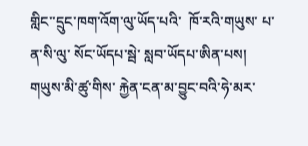གླིང་་དྲུང་ཁག་འོག་ལུ་ཡོད་པའི་  ཁོ་རའི་གཡུས་ པ་ན་སི་ལུ་ སོང་ཡོདཔ་སྦེ་ སླབ་ཡོདཔ་ཨིན་པས།
གཡུས་མི་ཚུ་གིས་ རྐྱེན་ངན་མ་བྱུང་བའི་ཧེ་མར་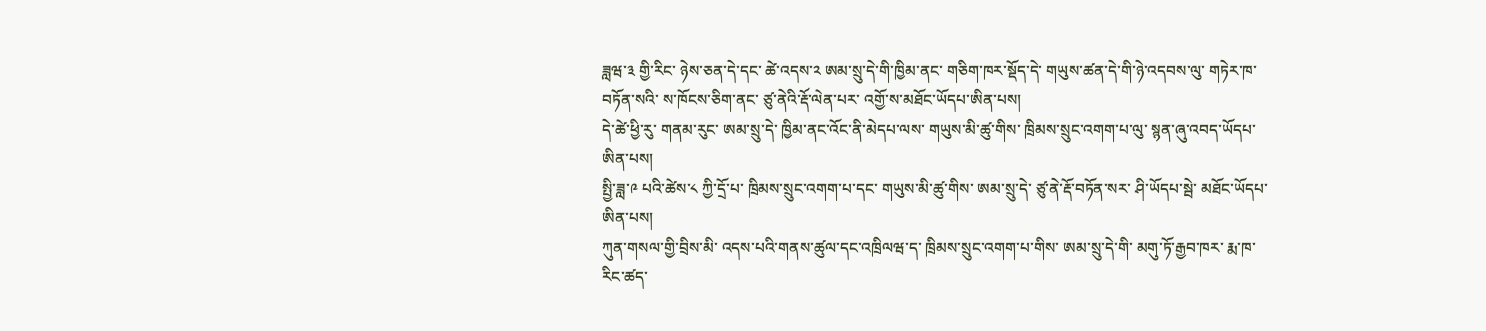ཟླཝ་༣ གྱི་རིང་ ཉེས་ཅན་དེ་དང་ ཚེ་འདས་༢ ཨམ་སྲུ་དེ་གི་ཁྱིམ་ནང་ གཅིག་ཁར་སྡོད་དེ་ གཡུས་ཚན་དེ་གི་ཉེ་འདབས་ལུ་ གཏེར་ཁ་བཏོན་སའི་ ས་ཁོངས་ཅིག་ནང་ ཙུ་ནེའི་རྡོ་ལེན་པར་ འགྱོ་ས་མཐོང་ཡོདཔ་ཨིན་པས།
དེ་ཚེ་ཕྱི་རུ་ གནམ་རུང་ ཨམ་སྲུ་དེ་ ཁྱིམ་ནང་འོང་ནི་མེདཔ་ལས་ གཡུས་མི་ཚུ་གིས་ ཁྲིམས་སྲུང་འགག་པ་ལུ་ སྙན་ཞུ་འབད་ཡོདཔ་ཨིན་པས།
སྤྱི་ཟླ་༩ པའི་ཚེས་༨ ཀྱི་དྲོ་པ་ ཁྲིམས་སྲུང་འགག་པ་དང་ གཡུས་མི་ཚུ་གིས་ ཨམ་སྲུ་དེ་ ཙུ་ནེ་རྡོ་བཏོན་སར་ ཤི་ཡོདཔ་སྦེ་ མཐོང་ཡོདཔ་ཨིན་པས།
ཀུན་གསལ་གྱི་བྲིས་མི་ འདས་པའི་གནས་ཚུལ་དང་འཁྲིལཝ་ད་ ཁྲིམས་སྲུང་འགག་པ་གིས་ ཨམ་སྲུ་དེ་གི་ མགུ་ཏོ་རྒྱབ་ཁར་ རྨ་ཁ་རིང་ཚད་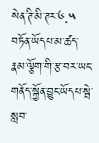སེན་ཊི་མི་ཊར་༦.༥ བཏོན་ཡོདཔ་མ་ཚད་ རྣམ་ལྕོག་གི་རྩ་བར་ཡང་ གནོད་སྐྱོན་བྱུང་ཡོདཔ་སྦེ་སླབ་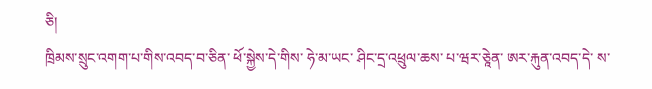ཅི།
ཁྲིམས་སྲུང་འགག་པ་གིས་འབད་བ་ཅིན་ ཕོ་སྐྱེས་དེ་གིས་ ཧེ་མ་ཡང་ ཤིང་དྲ་འཕྲུལ་ཆས་ པ་ཝར་ཅཱེན་ ཨར་རྐུན་འབད་དེ་ ས་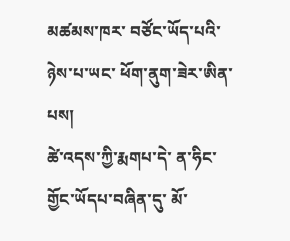མཚམས་ཁར་ བཙོང་ཡོད་པའི་ ཉེས་པ་ཡང་ ཕོག་ནུག་ཟེར་ཨིན་པས།
ཚེ་འདས་ཀྱི་རྨགཔ་དེ་ ན་ཧིང་ གྱོང་ཡོདཔ་བཞིན་དུ་ མོ་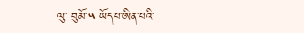ལུ་ བུམོ་༥ ཡོདཔ་ཨིན་པའི་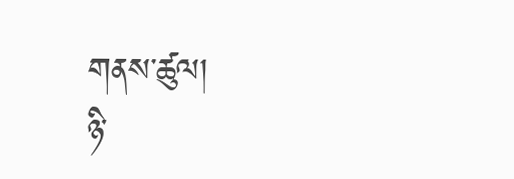གནས་ཚུལ།
ཉི་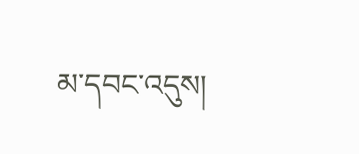མ་དབང་འདུས།